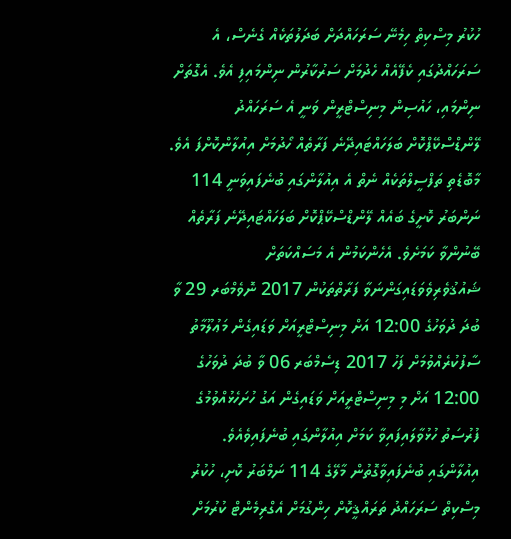ހުކުރު މިސްކިތް ހިމެނޭ ސަރަހައްދަށް ބަދަލުތަކެއް ގެނެސް، އެ ސަރަހައްދުގައި ކެފޭއެއް ހެދުމަށް ސަރުކާރުން ނިންމައިފި އެވެ. އެގޮތަށް ނިންމައި، ހައުސިން މިނިސްޓްރީން ވަނީ އެ ސަރަހައްދު ލޭންޑްސްކޭޕްކޮށް ބަލަހައްޓައިދޭނެ ފަރާތެއް ހޯދުމަށް އިއުލާންކޮށްފަ އެވެ.
މާބޮޑެތި ތަފްސީލްތަކެއް ނެތް އެ އިއުލާންގައި ބުނެފައިވަނީ 114 ނަންބަރު ކޮށީގެ ބައެއް ލޭންޑްސްކޭޕްކޮށް ބަލަހައްޓައިދޭނެ ފަރާތެއް ބޭނުންވާ ކަމަށެވެ. އެހެންކަމުން އެ މަސައްކަތަށް ޝައުޤުވެރިވެވަޑައިގަންނަވާ ފަރާތްތަކުން 2017 ނޮވެމްބަރ 29 ވާ ބުދަ ދުވަހުގެ 12:00 އަށް މިނިސްޓްރީއަށް ވަޑައިގެން މަޢުލޫމާތު ސާފުކުރެއްވުމަށް ފަހު 2017 ޑިސެމްބަރ 06 ވާ ބުދަ ދުވަހުގެ 12:00 އަށް މި މިނިސްޓްރީއަށް ވަޑައިގެން އަގު ހުށަހެޅުއްވުމުގެ ފުރުސަތު ހުޅުވާލައިފައިވާ ކަމަށް އިއުލާންގައި ބުނެފައިވެއެވެ.
އިއުލާންގައި ބުނެފައިވާގޮތުން މާލޭގެ 114 ނަމްބަރު ކޮށި، ހުކުރު މިސްކިތް ސަރަހައްދު ތަރައްޤީކޮށް ހިންގުމަށް އެގްރިމެންޓް ކުރުމަށް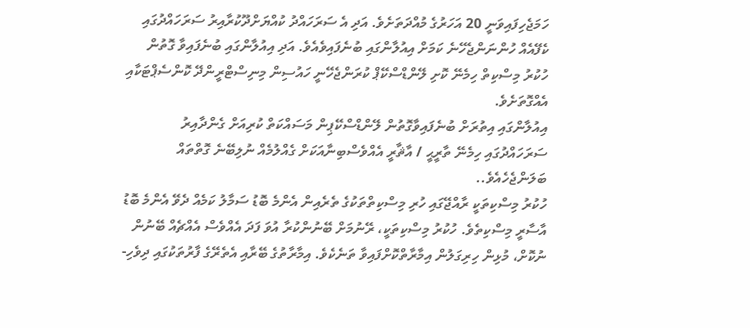ހަމަޖެހިފައިވަނީ 20 އަހަރުގެ މުއްދަތަށެވެ. އަދި އެ ސަރަހައްދު ކުއްޔަށްދޫކުރާއިރު ސަރަހައްދުގައި ކެފޭއެއް ހުންނަންޖެހޭނެ ކަމަށް އިއުލާންގައި ބުނެފައިވެއެވެ. އަދި އިއުލާންގައި ބުނެފައިވާ ގޮތުން ހުކުރު މިސްކިތް ހިމެނޭ ކޮށި ލޭންޑްސްކޭޕް ކުރަންޖެހޭނީ ހައުސިން މިނިސްޓްރީންދޭ ކޮންސެޕްޓަކާއި އެއްގޮތަށެވެ.
އިއުލާންގައި އިތުރަށް ބުނެފައިވާގޮތުން ލޭންޑްސްކޭޕިން މަސައްކަތް ކުރިއަށް ގެންދާއިރު ސަރަހައްދުގައި ހިމެނޭ ތާރީޙީ / އާޘާރީ އެއްވެސްބިނާއަކަށް ގެއްލުމެއް ނުލިބޭނެ ގޮތްތައް ބަލަންޖެހެއެވެ..
ހުކުރު މިސްކިތަކީ ރާއްޖޭގައި ހުރި މިސްކިތްތަކުގެ ތެރެއިން އެންމެ ބޮޑު ސަމާލު ކަމެއް ދެވޭ އެންމެ ބޮޑު އާސާރީ މިސްކިތެވެ. ހުކުރު މިސްކިތަކީ، ރޭނުމަށް ބޭނުންކުރާ އުވަ ފަދަ އެއްވެސް އެއްޗެއް ބޭނުން ނުކޮށް، މުޅިން ހިރިގަލުން އިމާރާތްކޮށްފައިވާ ތަނެކެވެ. އިމާރާތުގެ ބޭރާއި އެތެރޭގެ ފާރުތަކުގައި ދިވެހި-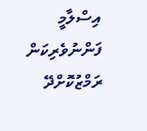އިސްލާމީ ފަންނުވެރިކަން ރަމްޒުކޮށްދޭ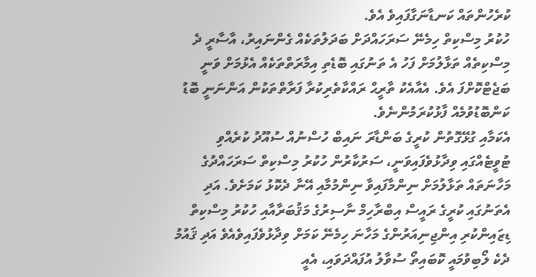ކުރެހުންތައް ކަނޑާނަގާފައިވެ އެވެ.
ހުކުރު މިސްކިތް ހިމެނޭ ސަރަހައްދަށް ބަދަލުތަކެއް ގެންނައިރު، އާސާރީ ދެ މިސްކިތެއް ތަޅާލުމަށް ފަހު އެ ތަނުގައި ބޮޑެތި އިމާރަތްތަކެއް އެޅުމަށް ވަނީ ބަޖެޓްކޮށްފަ އެވެ. އެއާއެކު ތާރީޙް ރައްކާތެރިކުރާ ފަރާތްތަކުން އަންނަނީ ބޮޑު ކަންބޮޑުވުމެއް ފާޅުކުރަމުންނެވެ.
އެކަމާއި ގުޅޭގޮތުން ކުރީގެ ބަންޑާރަ ނައިބް ހުސްނުއް ސުއޫދު ކުރެއްވި ޓުވީޓެއްގައި ވިދާޅުވެފައިވަނީ، ސަރުކާރުން ހުކުރު މިސްކިތް ސަރަހައްދުގެ މަހާނަތައް ތަޅާލުމަށް ނިންމާފައިވާ ނިންމުމާއި އޭނާ ދެކޮޅު ކަމަށެވެ. އަދި އެތަނުގައި ކުރީގެ ރައީސް އިބްރާހިމް ނާސިރުގެ މަޤުބަރާއާއި ހުކުރު މިސްކިތް ޑިޒައިންކުރި އިންޖިނިއަރުންގެ މަހާނަ ހިމެނޭ ކަމަށް ވިދާޅުވެފައިވެއެވެ އަދި ޤައުމު ދެކެ ލޯބިވުމައީ ކޮބައިތޯ ސުވާލު އުފައްދަވައި، އެއީ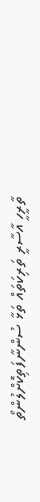ތާރީހީ އާސާރީ ތަރިކަތައް ތަޅާ ސުންނާފަތިކޮށްލުންތޯ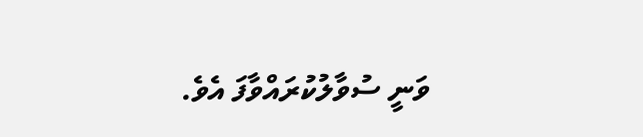ވަނީ ސުވާލުކުރައްވާފަ އެވެ.